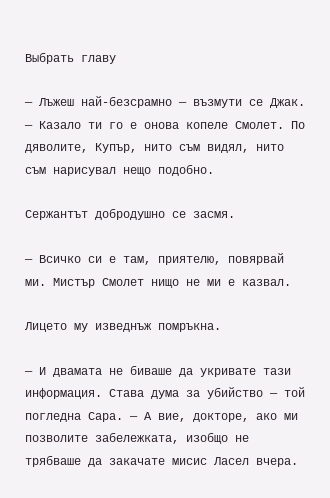Выбрать главу

— Лъжеш най-безсрамно — възмути се Джак. — Казало ти го е онова копеле Смолет. По дяволите, Купър, нито съм видял, нито съм нарисувал нещо подобно.

Сержантът добродушно се засмя.

— Всичко си е там, приятелю, повярвай ми. Мистър Смолет нищо не ми е казвал.

Лицето му изведнъж помръкна.

— И двамата не биваше да укривате тази информация. Става дума за убийство — той погледна Сара. — А вие, докторе, ако ми позволите забележката, изобщо не трябваше да закачате мисис Ласел вчера.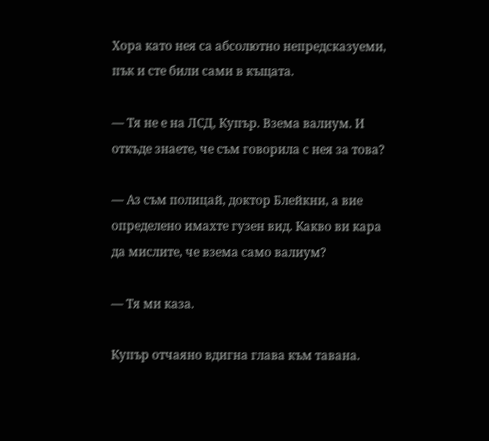Хора като нея са абсолютно непредсказуеми, пък и сте били сами в къщата.

— Тя не е на ЛСД, Купър. Взема валиум. И откъде знаете, че съм говорила с нея за това?

— Аз съм полицай, доктор Блейкни, а вие определено имахте гузен вид. Какво ви кара да мислите, че взема само валиум?

— Тя ми каза.

Купър отчаяно вдигна глава към тавана.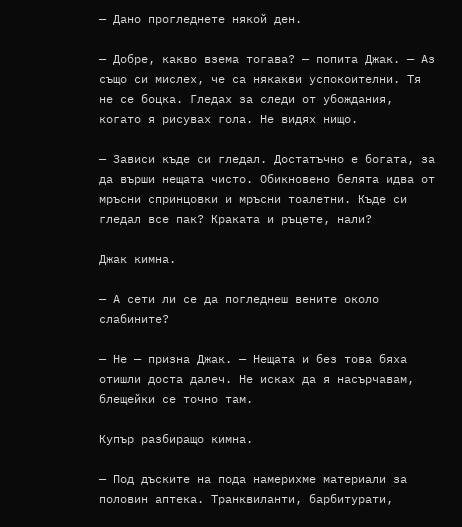— Дано прогледнете някой ден.

— Добре, какво взема тогава? — попита Джак. — Аз също си мислех, че са някакви успокоителни. Тя не се боцка. Гледах за следи от убождания, когато я рисувах гола. Не видях нищо.

— Зависи къде си гледал. Достатъчно е богата, за да върши нещата чисто. Обикновено белята идва от мръсни спринцовки и мръсни тоалетни. Къде си гледал все пак? Краката и ръцете, нали?

Джак кимна.

— А сети ли се да погледнеш вените около слабините?

— Не — призна Джак. — Нещата и без това бяха отишли доста далеч. Не исках да я насърчавам, блещейки се точно там.

Купър разбиращо кимна.

— Под дъските на пода намерихме материали за половин аптека. Транквиланти, барбитурати,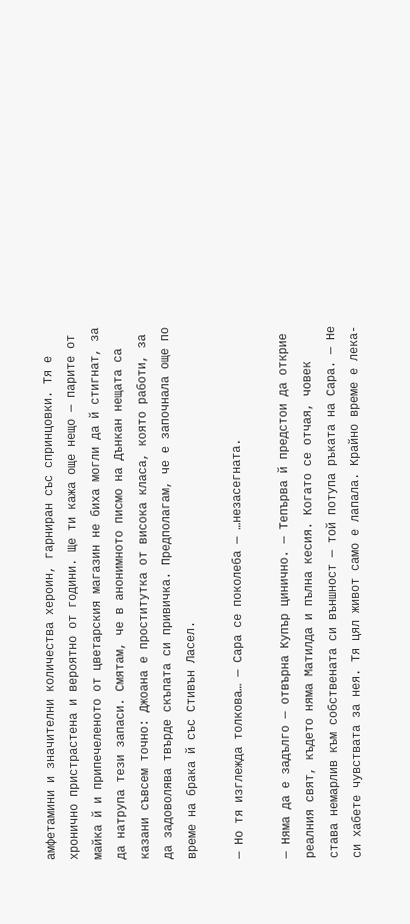амфетамини и значителни количества хероин, гарниран със спринцовки. Тя е хронично пристрастена и вероятно от години. Ще ти кажа още нещо — парите от майка й и припечеленото от цветарския магазин не биха могли да й стигнат, за да натрупа тези запаси. Смятам, че в анонимното писмо на Дънкан нещата са казани съвсем точно: Джоана е проститутка от висока класа, която работи, за да задоволява твърде скъпата си привичка. Предполагам, че е започнала още по време на брака й със Стивън Ласел.

— Но тя изглежда толкова… — Сара се поколеба — …незасегната.

— Няма да е задълго — отвърна Купър цинично. — Тепърва й предстои да открие реалния свят, където няма Матилда и пълна кесия. Когато се отчая, човек става немарлив към собствената си външност — той потупа ръката на Сара. — Не си хабете чувствата за нея. Тя цял живот само е лапала. Крайно време е лека-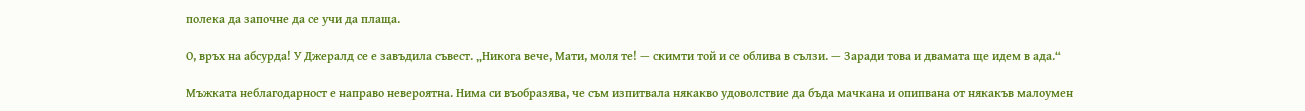полека да започне да се учи да плаща.

О, връх на абсурда! У Джералд се е завъдила съвест. „Никога вече, Мати, моля те! — скимти той и се облива в сълзи. — Заради това и двамата ще идем в ада.“

Мъжката неблагодарност е направо невероятна. Нима си въобразява, че съм изпитвала някакво удоволствие да бъда мачкана и опипвана от някакъв малоумен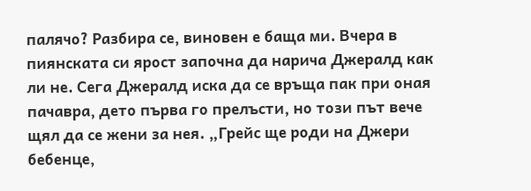палячо? Разбира се, виновен е баща ми. Вчера в пиянската си ярост започна да нарича Джералд как ли не. Сега Джералд иска да се връща пак при оная пачавра, дето първа го прелъсти, но този път вече щял да се жени за нея. „Грейс ще роди на Джери бебенце,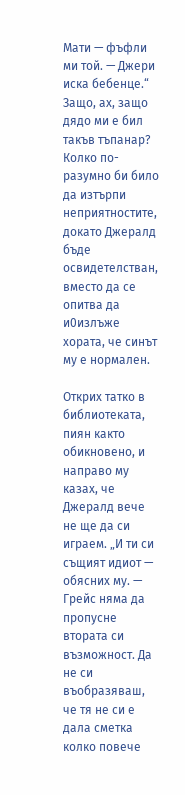Мати — фъфли ми той. — Джери иска бебенце.“ Защо, ах, защо дядо ми е бил такъв тъпанар? Колко по-разумно би било да изтърпи неприятностите, докато Джералд бъде освидетелстван, вместо да се опитва да и0излъже хората, че синът му е нормален.

Открих татко в библиотеката, пиян както обикновено, и направо му казах, че Джералд вече не ще да си играем. „И ти си същият идиот — обясних му. — Грейс няма да пропусне втората си възможност. Да не си въобразяваш, че тя не си е дала сметка колко повече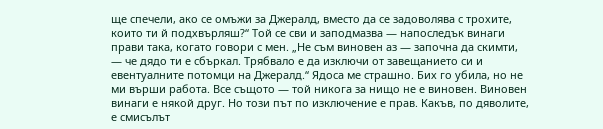ще спечели, ако се омъжи за Джералд, вместо да се задоволява с трохите, които ти й подхвърляш?“ Той се сви и заподмазва — напоследък винаги прави така, когато говори с мен. „Не съм виновен аз — започна да скимти, — че дядо ти е сбъркал. Трябвало е да изключи от завещанието си и евентуалните потомци на Джералд.“ Ядоса ме страшно. Бих го убила, но не ми върши работа. Все същото — той никога за нищо не е виновен. Виновен винаги е някой друг. Но този път по изключение е прав. Какъв, по дяволите, е смисълът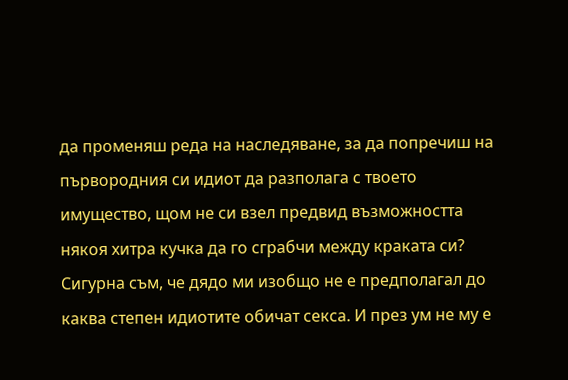да променяш реда на наследяване, за да попречиш на първородния си идиот да разполага с твоето имущество, щом не си взел предвид възможността някоя хитра кучка да го сграбчи между краката си? Сигурна съм, че дядо ми изобщо не е предполагал до каква степен идиотите обичат секса. И през ум не му е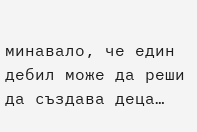минавало, че един дебил може да реши да създава деца…